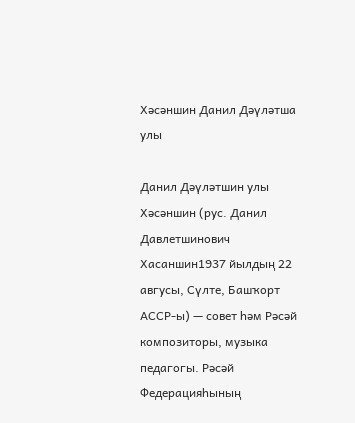Хәсәншин Данил Дәүләтша улы

Данил Дәүләтшин улы Хәсәншин (рус. Данил Давлетшинович Хасаншин1937 йылдың 22 авгусы, Сүлте, Башҡорт АССР-ы) — совет һәм Рәсәй композиторы, музыка педагогы. Рәсәй Федерацияһының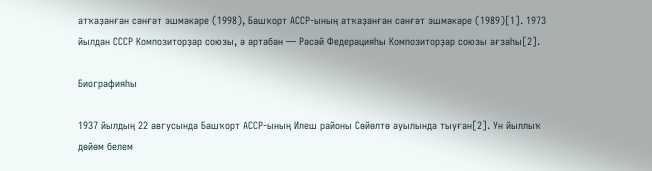атҡаҙанған сәнғәт эшмәкәре (1998), Башҡорт АССР-ының атҡаҙанған сәнғәт эшмәкәре (1989)[1]. 1973 йылдан СССР Композиторҙар союзы, ә артабан — Рәсәй Федерацияһы Композиторҙар союзы ағзаһы[2].

Биографияһы

1937 йылдың 22 авгусында Башҡорт АССР-ының Илеш районы Сөйөлтө ауылында тыуған[2]. Ун йыллыҡ дөйөм белем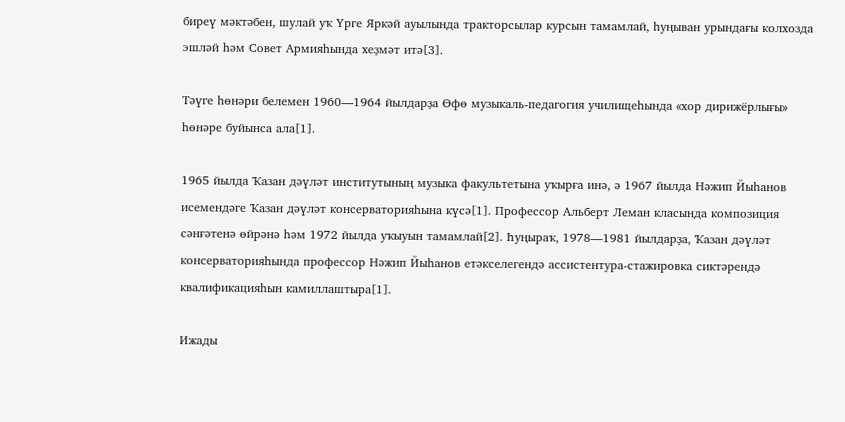биреү мәктәбен, шулай уҡ Үрге Яркәй ауылында тракторсылар курсын тамамлай, һуңыван урындағы колхозда эшләй һәм Совет Армияһында хеҙмәт итә[3].

Тәүге һөнәри белемен 1960—1964 йылдарҙа Өфө музыкаль-педагогия училищеһында «хор дирижёрлығы» һөнәре буйынса ала[1].

1965 йылда Ҡазан дәүләт институтының музыка факультетына уҡырға инә, ә 1967 йылда Нәжип Йыһанов исемендәге Ҡазан дәүләт консерваторияһына күсә[1]. Профессор Альберт Леман класында композиция сәнғәтенә өйрәнә һәм 1972 йылда уҡыуын тамамлай[2]. Һуңыраҡ, 1978—1981 йылдарҙа, Ҡазан дәүләт консерваторияһында профессор Нәжип Йыһанов етәкселегендә ассистентура-стажировка сиктәрендә квалификацияһын камиллаштыра[1].

Ижады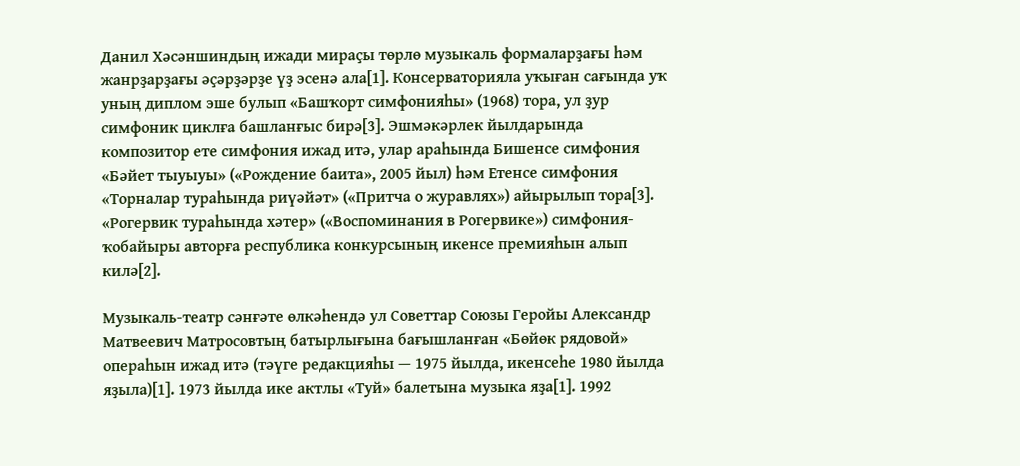Данил Хәсәншиндың ижади мираҫы төрлө музыкаль формаларҙағы һәм жанрҙарҙағы әҫәрҙәрҙе үҙ эсенә ала[1]. Консерваторияла уҡыған сағында уҡ уның диплом эше булып «Башҡорт симфонияһы» (1968) тора, ул ҙур симфоник циклға башланғыс бирә[3]. Эшмәкәрлек йылдарында композитор ете симфония ижад итә, улар араһында Бишенсе симфония «Бәйет тыуыуы» («Рождение баита», 2005 йыл) һәм Етенсе симфония «Торналар тураһында риүәйәт» («Притча о журавлях») айырылып тора[3]. «Рогервик тураһында хәтер» («Воспоминания в Рогервике») симфония-ҡобайыры авторға республика конкурсының икенсе премияһын алып килә[2].

Музыкаль-театр сәнғәте өлкәһендә ул Советтар Союзы Геройы Александр Матвеевич Матросовтың батырлығына бағышланған «Бөйөк рядовой» операһын ижад итә (тәүге редакцияһы — 1975 йылда, икенсеһе 1980 йылда яҙыла)[1]. 1973 йылда ике актлы «Туй» балетына музыка яҙа[1]. 1992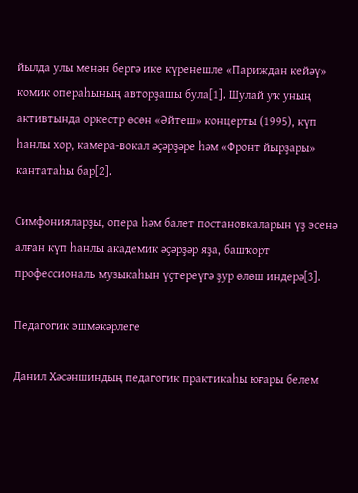йылда улы менән бергә ике күренешле «Париждан кейәү» комик операһының авторҙашы була[1]. Шулай уҡ уның активтында оркестр өсөн «Әйтеш» концерты (1995), күп һанлы хор, камера-вокал әҫәрҙәре һәм «Фронт йырҙары» кантатаһы бар[2].

Симфонияларҙы, опера һәм балет постановкаларын үҙ эсенә алған күп һанлы академик әҫәрҙәр яҙа, башҡорт профессиональ музыкаһын үҫтереүгә ҙур өлөш индерә[3].

Педагогик эшмәкәрлеге

Данил Хәсәншиндың педагогик практикаһы юғары белем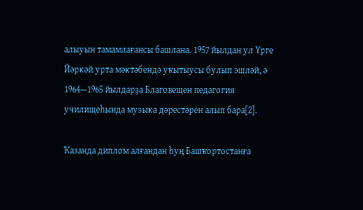алыуын тамамлағансы башлана. 1957 йылдан ул Үрге Йәркәй урта мәктәбендә уҡытыусы булып эшләй, ә 1964—1965 йылдарҙа Благовещен педагогия училищеһында музыка дәрестәрен алып бара[2].

Ҡазанда диплом алғандан һуң Башҡортостанға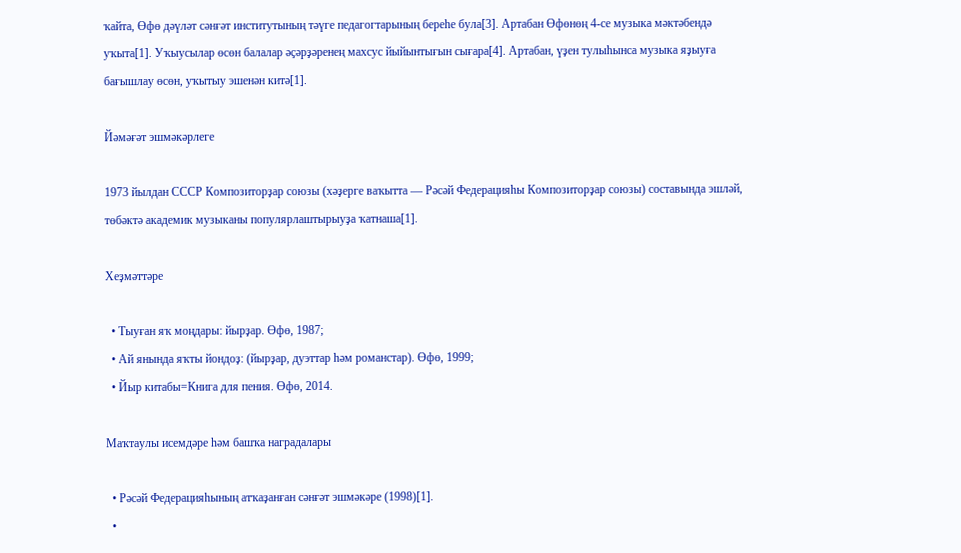ҡайта, Өфө дәүләт сәнғәт институтының тәүге педагогтарының береһе була[3]. Артабан Өфөнөң 4-се музыка мәктәбендә уҡыта[1]. Уҡыусылар өсөн балалар әҫәрҙәренең махсус йыйынтығын сығара[4]. Артабан, үҙен тулыһынса музыка яҙыуға бағышлау өсөн, уҡытыу эшенән китә[1].

Йәмәғәт эшмәкәрлеге

1973 йылдан СССР Композиторҙар союзы (хәҙерге ваҡытта — Рәсәй Федерацияһы Композиторҙар союзы) составында эшләй, төбәктә академик музыканы популярлаштырыуҙа ҡатнаша[1].

Хеҙмәттәре

  • Тыуған яҡ моңдары: йырҙар. Өфө, 1987;
  • Ай янында яҡты йондоҙ: (йырҙар, дуэттар һәм романстар). Өфө, 1999;
  • Йыр китабы=Книга для пения. Өфө, 2014.

Маҡтаулы исемдәре һәм башҡа наградалары

  • Рәсәй Федерацияһының атҡаҙанған сәнғәт эшмәкәре (1998)[1].
  •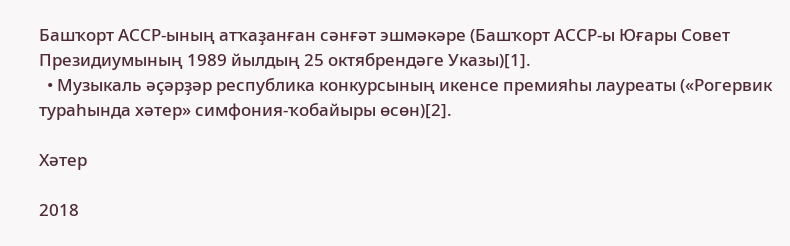Башҡорт АССР-ының атҡаҙанған сәнғәт эшмәкәре (Башҡорт АССР-ы Юғары Совет Президиумының 1989 йылдың 25 октябрендәге Указы)[1].
  • Музыкаль әҫәрҙәр республика конкурсының икенсе премияһы лауреаты («Рогервик тураһында хәтер» симфония-ҡобайыры өсөн)[2].

Хәтер

2018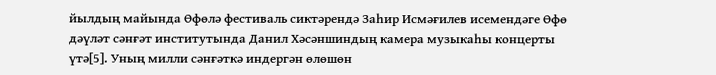йылдың майында Өфөлә фестиваль сиктәрендә Заһир Исмәғилев исемендәге Өфө дәүләт сәнғәт институтында Данил Хәсәншиндың камера музыкаһы концерты үтә[5]. Уның милли сәнғәткә индергән өлөшөн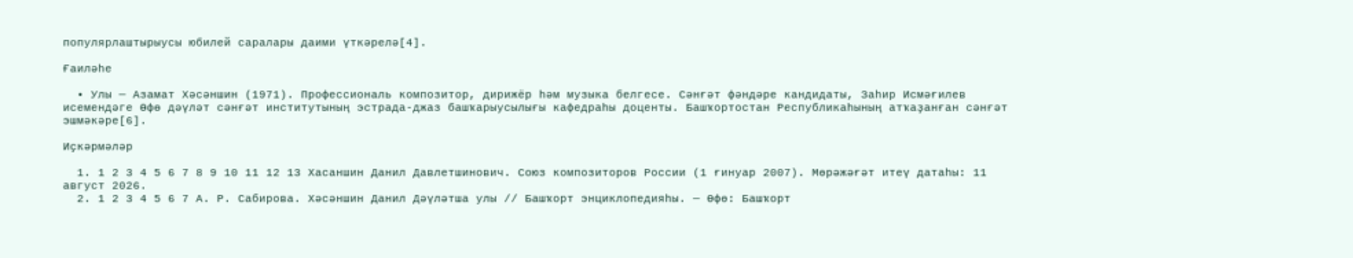популярлаштырыусы юбилей саралары даими үткәрелә[4].

Ғаиләһе

  • Улы — Азамат Хәсәншин (1971). Профессиональ композитор, дирижёр һәм музыка белгесе. Сәнғәт фәндәре кандидаты, Заһир Исмәғилев исемендәге Өфө дәүләт сәнғәт институтының эстрада-джаз башҡарыусылығы кафедраһы доценты. Башҡортостан Республикаһының атҡаҙанған сәнғәт эшмәкәре[6].

Иҫкәрмәләр

  1. 1 2 3 4 5 6 7 8 9 10 11 12 13 Хасаншин Данил Давлетшинович. Союз композиторов России (1 ғинуар 2007). Мөрәжәғәт итеү датаһы: 11 август 2026.
  2. 1 2 3 4 5 6 7 А. Р. Сабирова. Хәсәншин Данил Дәүләтша улы // Башҡорт энциклопедияһы. — Өфө: Башҡорт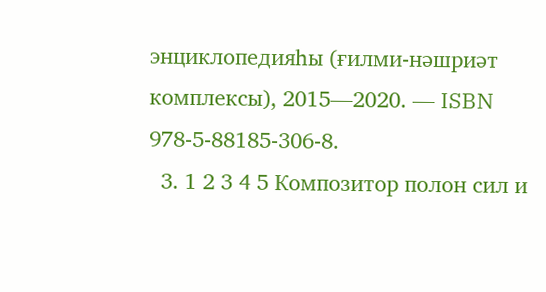энциклопедияһы (ғилми-нәшриәт комплексы), 2015—2020. — ISBN 978-5-88185-306-8.
  3. 1 2 3 4 5 Композитор полон сил и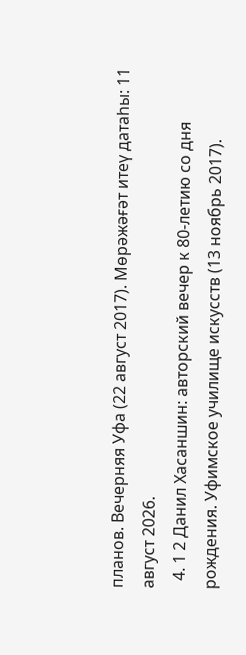планов. Вечерняя Уфа (22 август 2017). Мөрәжәғәт итеү датаһы: 11 август 2026.
  4. 1 2 Данил Хасаншин: авторский вечер к 80-летию со дня рождения. Уфимское училище искусств (13 ноябрь 2017).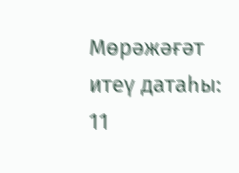Мөрәжәғәт итеү датаһы: 11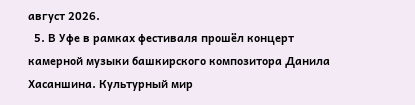август 2026.
  5. В Уфе в рамках фестиваля прошёл концерт камерной музыки башкирского композитора Данила Хасаншина. Культурный мир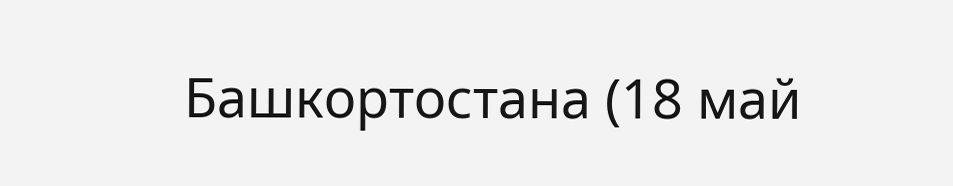Башкортостана (18 май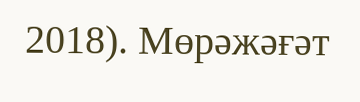2018). Мөрәжәғәт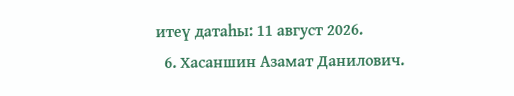итеү датаһы: 11 август 2026.
  6. Хасаншин Азамат Данилович.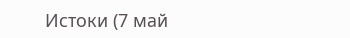Истоки (7 май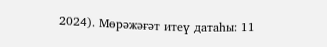2024). Мөрәжәғәт итеү датаһы: 11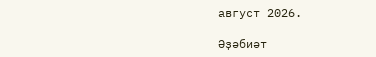август 2026.

Әҙәбиәт